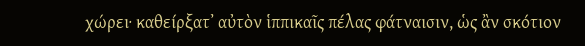χώρει· καθείρξατʼ αὐτὸν ἱππικαῖς πέλας φάτναισιν, ὡς ἂν σκότιον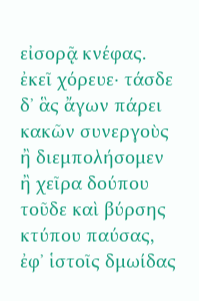εἰσορᾷ κνέφας. ἐκεῖ χόρευε· τάσδε δʼ ἃς ἄγων πάρει κακῶν συνεργοὺς ἢ διεμπολήσομεν ἢ χεῖρα δούπου τοῦδε καὶ βύρσης κτύπου παύσας, ἐφʼ ἱστοῖς δμωίδας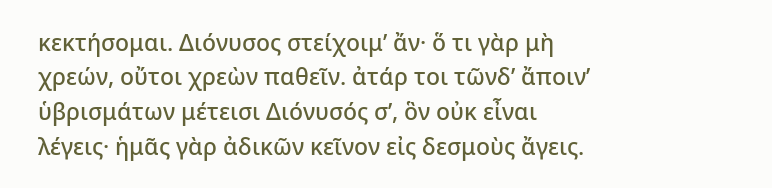κεκτήσομαι. Διόνυσος στείχοιμʼ ἄν· ὅ τι γὰρ μὴ χρεών, οὔτοι χρεὼν παθεῖν. ἀτάρ τοι τῶνδʼ ἄποινʼ ὑβρισμάτων μέτεισι Διόνυσός σʼ, ὃν οὐκ εἶναι λέγεις· ἡμᾶς γὰρ ἀδικῶν κεῖνον εἰς δεσμοὺς ἄγεις.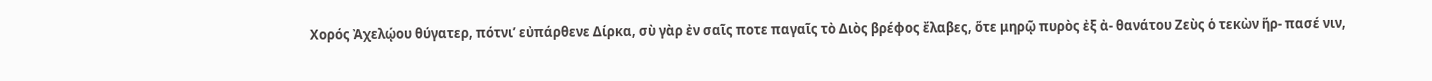Χορός Ἀχελῴου θύγατερ, πότνιʼ εὐπάρθενε Δίρκα, σὺ γὰρ ἐν σαῖς ποτε παγαῖς τὸ Διὸς βρέφος ἔλαβες, ὅτε μηρῷ πυρὸς ἐξ ἀ- θανάτου Ζεὺς ὁ τεκὼν ἥρ- πασέ νιν,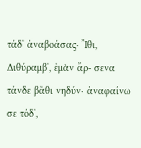τάδʼ ἀναβοάσας· Ἴθι, Διθύραμβʼ, ἐμὰν ἄρ- σενα τάνδε βᾶθι νηδύν· ἀναφαίνω σε τόδʼ,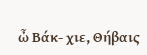ὦ Βάκ- χιε, Θήβαις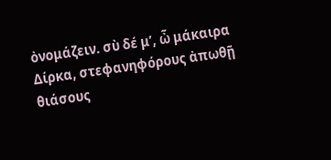ὀνομάζειν. σὺ δέ μʼ, ὦ μάκαιρα Δίρκα, στεφανηφόρους ἀπωθῇ θιάσους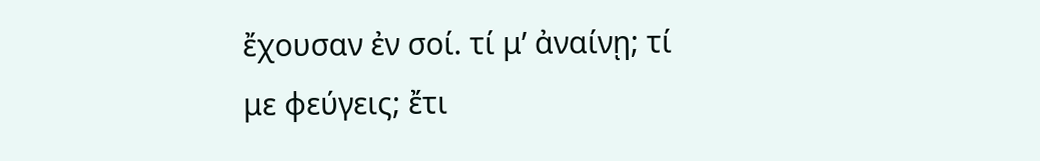ἔχουσαν ἐν σοί. τί μʼ ἀναίνῃ; τί με φεύγεις; ἔτι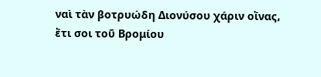ναὶ τὰν βοτρυώδη Διονύσου χάριν οἴνας, ἔτι σοι τοῦ Βρομίου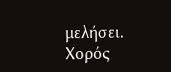μελήσει. Χορός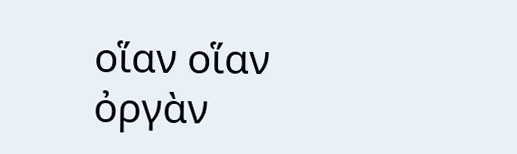οἵαν οἵαν ὀργὰν